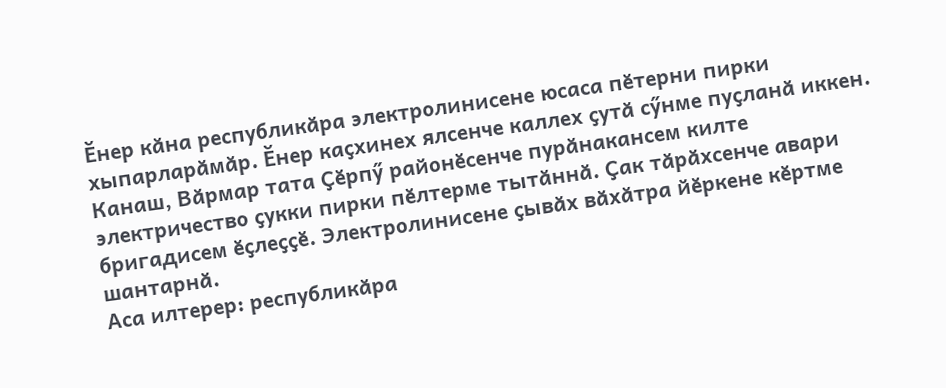Ӗнер кӑна республикӑра электролинисене юсаса пӗтерни пирки хыпарларӑмӑр. Ӗнер каҫхинех ялсенче каллех ҫутӑ сӳнме пуҫланӑ иккен.
Канаш, Вӑрмар тата Ҫӗрпӳ районӗсенче пурӑнакансем килте электричество ҫукки пирки пӗлтерме тытӑннӑ. Ҫак тӑрӑхсенче авари бригадисем ӗҫлеҫҫӗ. Электролинисене ҫывӑх вӑхӑтра йӗркене кӗртме шантарнӑ.
Аса илтерер: республикӑра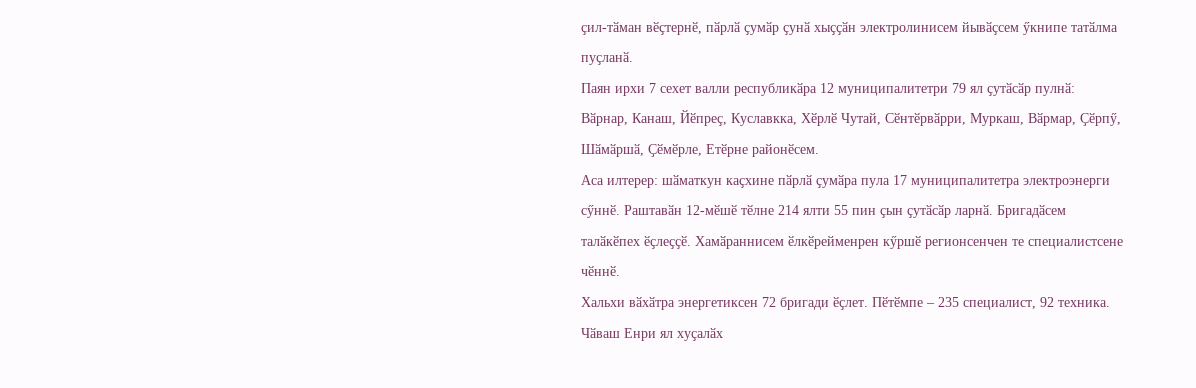ҫил-тӑман вӗҫтернӗ, пӑрлӑ ҫумӑр ҫунӑ хыҫҫӑн электролинисем йывӑҫсем ӳкнипе татӑлма пуҫланӑ.
Паян ирхи 7 сехет валли республикӑра 12 муниципалитетри 79 ял ҫутӑсӑр пулнӑ: Вӑрнар, Канаш, Йӗпреҫ, Куславкка, Хӗрлӗ Чутай, Сӗнтӗрвӑрри, Муркаш, Вӑрмар, Ҫӗрпӳ, Шӑмӑршӑ, Ҫӗмӗрле, Етӗрне районӗсем.
Аса илтерер: шӑматкун каҫхине пӑрлӑ ҫумӑра пула 17 муниципалитетра электроэнерги сӳннӗ. Раштавӑн 12-мӗшӗ тӗлне 214 ялти 55 пин ҫын ҫутӑсӑр ларнӑ. Бригадӑсем талӑкӗпех ӗҫлеҫҫӗ. Хамӑраннисем ӗлкӗрейменрен кӳршӗ регионсенчен те специалистсене чӗннӗ.
Хальхи вӑхӑтра энергетиксен 72 бригади ӗҫлет. Пӗтӗмпе – 235 специалист, 92 техника.
Чӑваш Енри ял хуҫалӑх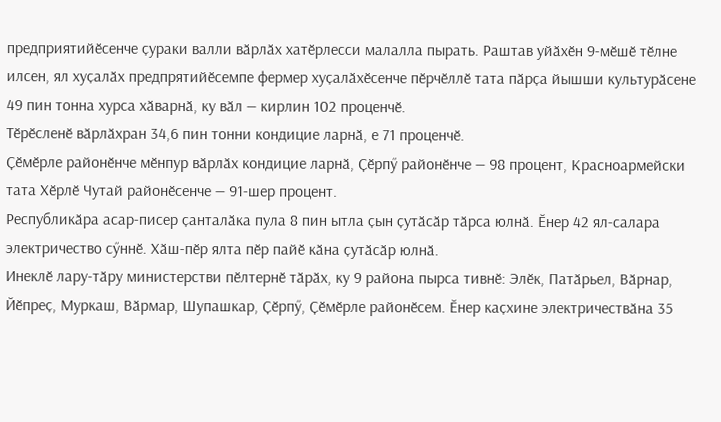предприятийӗсенче ҫураки валли вӑрлӑх хатӗрлесси малалла пырать. Раштав уйӑхӗн 9-мӗшӗ тӗлне илсен, ял хуҫалӑх предпрятийӗсемпе фермер хуҫалӑхӗсенче пӗрчӗллӗ тата пӑрҫа йышши культурӑсене 49 пин тонна хурса хӑварнӑ, ку вӑл — кирлин 102 проценчӗ.
Тӗрӗсленӗ вӑрлӑхран 34,6 пин тонни кондицие ларнӑ, е 71 проценчӗ.
Ҫӗмӗрле районӗнче мӗнпур вӑрлӑх кондицие ларнӑ, Ҫӗрпӳ районӗнче — 98 процент, Красноармейски тата Хӗрлӗ Чутай районӗсенче — 91-шер процент.
Республикӑра асар-писер ҫанталӑка пула 8 пин ытла ҫын ҫутӑсӑр тӑрса юлнӑ. Ӗнер 42 ял-салара электричество сӳннӗ. Хӑш-пӗр ялта пӗр пайӗ кӑна ҫутӑсӑр юлнӑ.
Инеклӗ лару-тӑру министерстви пӗлтернӗ тӑрӑх, ку 9 района пырса тивнӗ: Элӗк, Патӑрьел, Вӑрнар, Йӗпреҫ, Муркаш, Вӑрмар, Шупашкар, Ҫӗрпӳ, Ҫӗмӗрле районӗсем. Ӗнер каҫхине электричествӑна 35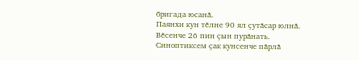бригада юсанӑ.
Паянхи кун тӗлне 90 ял ҫутӑсар юлнӑ. Вӗсенче 26 пин ҫын пурӑнать.
Синоптиксем ҫак кунсенче пӑрлӑ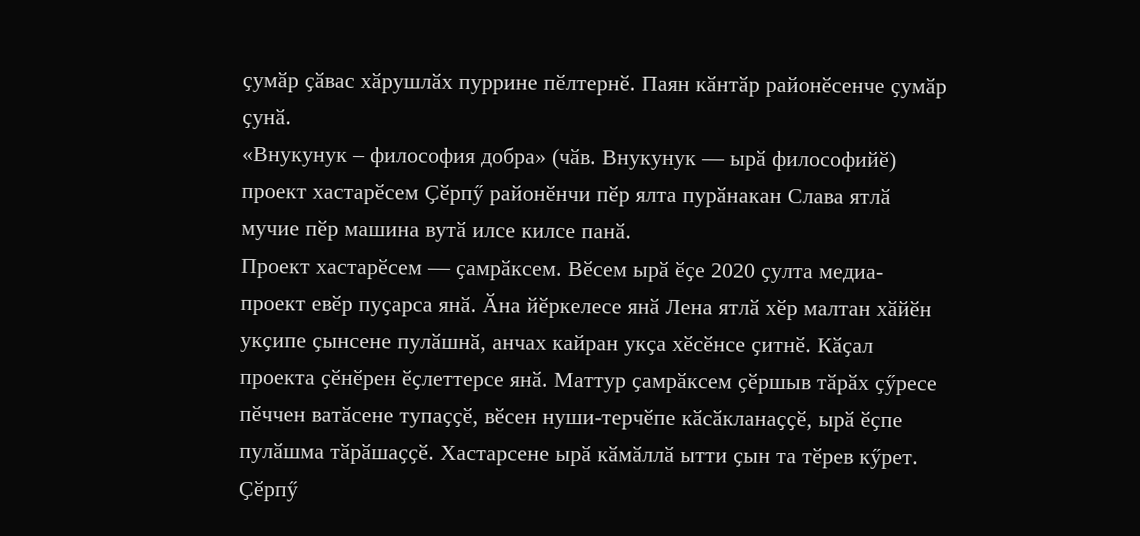ҫумӑр ҫӑвас хӑрушлӑх пуррине пӗлтернӗ. Паян кӑнтӑр районӗсенче ҫумӑр ҫунӑ.
«Внукунук – философия добра» (чӑв. Внукунук — ырӑ философийӗ) проект хастарӗсем Ҫӗрпӳ районӗнчи пӗр ялта пурӑнакан Слава ятлӑ мучие пӗр машина вутӑ илсе килсе панӑ.
Проект хастарӗсем — ҫамрӑксем. Вӗсем ырӑ ӗҫе 2020 ҫулта медиа-проект евӗр пуҫарса янӑ. Ӑна йӗркелесе янӑ Лена ятлӑ хӗр малтан хӑйӗн укҫипе ҫынсене пулӑшнӑ, анчах кайран укҫа хӗсӗнсе ҫитнӗ. Кӑҫал проекта ҫӗнӗрен ӗҫлеттерсе янӑ. Маттур ҫамрӑксем ҫӗршыв тӑрӑх ҫӳресе пӗччен ватӑсене тупаҫҫӗ, вӗсен нуши-терчӗпе кӑсӑкланаҫҫӗ, ырӑ ӗҫпе пулӑшма тӑрӑшаҫҫӗ. Хастарсене ырӑ кӑмӑллӑ ытти ҫын та тӗрев кӳрет.
Ҫӗрпӳ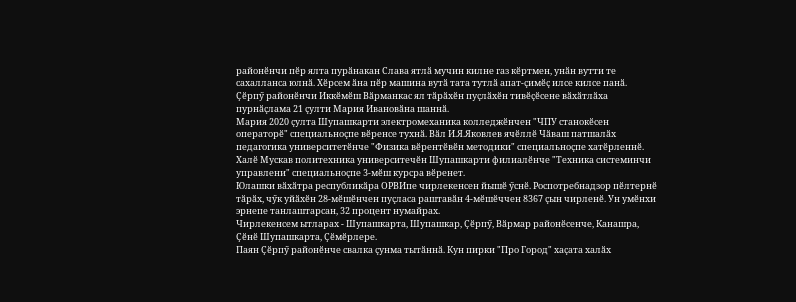районӗнчи пӗр ялта пурӑнакан Слава ятлӑ мучин килне газ кӗртмен, унӑн вутти те сахалланса юлнӑ. Хӗрсем ӑна пӗр машина вутӑ тата тутлӑ апат-ҫимӗҫ илсе килсе панӑ.
Ҫӗрпӳ районӗнчи Иккӗмӗш Вӑрманкас ял тӑрӑхӗн пуҫлӑхӗн тивӗҫӗсене вӑхӑтлӑха пурнӑҫлама 21 ҫулти Мария Ивановӑна шаннӑ.
Мария 2020 ҫулта Шупашкарти электромеханика колледжӗнчен "ЧПУ станокӗсен операторӗ" специальноҫпе вӗренсе тухнӑ. Вӑл И.Я.Яковлев ячӗллӗ Чӑваш патшалӑх педагогика университетӗнче "Физика вӗрентӗвӗн методики" специальноҫпе хатӗрленнӗ. Халӗ Мускав политехника университечӗн Шупашкарти филиалӗнче "Техника системинчи управлени" специальноҫпе 3-мӗш курсра вӗренет.
Юлашки вӑхӑтра республикӑра ОРВИпе чирлекенсен йышӗ ӳснӗ. Роспотребнадзор пӗлтернӗ тӑрӑх, чӳк уйӑхӗн 28-мӗшӗнчен пуҫласа раштавӑн 4-мӗшӗччен 8367 ҫын чирленӗ. Ун умӗнхи эрнепе танлаштарсан, 32 процент нумайрах.
Чирлекенсем ытларах - Шупашкарта, Шупашкар, Ҫӗрпӳ, Вӑрмар районӗсенче, Канашра, Ҫӗнӗ Шупашкарта, Ҫӗмӗрлере.
Паян Ҫӗрпӳ районӗнче свалка ҫунма тытӑннӑ. Кун пирки "Про Город" хаҫата халӑх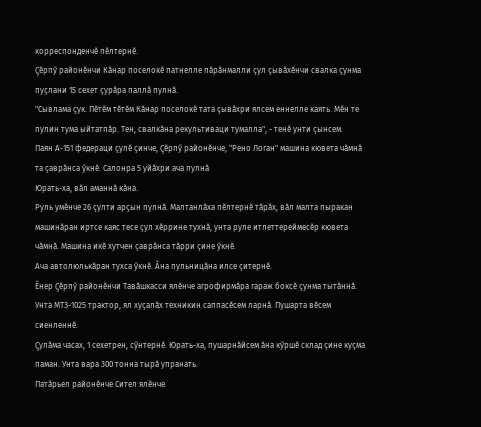корреспонденчӗ пӗлтернӗ.
Ҫӗрпӳ районӗнчи Кӑнар поселокӗ патнелле пӑрӑнмалли ҫул ҫывӑхӗнчи свалка ҫунма пуҫлани 15 сехет ҫурӑра паллӑ пулнӑ.
"Сывлама ҫук. Пӗтӗм тӗтӗм Кӑнар поселокӗ тата ҫывӑхри ялсем еннелле каять. Мӗн те пулин тума ыйтатпӑр. Тен, свалкӑна рекультиваци тумалла", - тенӗ унти ҫынсем.
Паян А-151 федераци ҫулӗ ҫинче, Ҫӗрпӳ районӗнче, "Рено Логан" машина кювета чӑмнӑ та ҫаврӑнса ӳкнӗ. Салонра 5 уйӑхри ача пулнӑ
Юрать-ха, вӑл аманнӑ кӑна.
Руль умӗнче 26 ҫулти арҫын пулнӑ. Малтанлӑха пӗлтернӗ тӑрӑх, вӑл малта пыракан машинӑран иртсе каяс тесе ҫул хӗррине тухнӑ, унта руле итлеттереймесӗр кювета чӑмнӑ. Машина икӗ хутчен ҫаврӑнса тӑрри ҫине ӳкнӗ.
Ача автолюлькӑран тухса ӳкнӗ. Ӑна пульницӑна илсе ҫитернӗ.
Ӗнер Ҫӗрпӳ районӗнчи Тавӑшкасси ялӗнче агрофирмӑра гараж боксӗ ҫунма тытӑннӑ. Унта МТЗ-1025 трактор, ял хуҫалӑх техникин саппасӗсем ларнӑ. Пушарта вӗсем сиенленнӗ.
Ҫулӑма часах, 1 сехетрен, сӳнтернӗ. Юрать-ха, пушарнӑйсем ӑна кӳршӗ склад ҫине куҫма паман. Унта вара 300 тонна тырӑ упранать.
Патӑрьел районӗнче Сител ялӗнче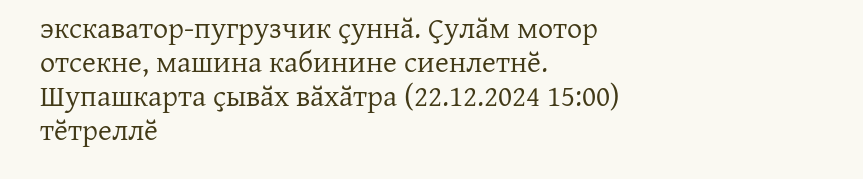экскаватор-пугрузчик ҫуннӑ. Ҫулӑм мотор отсекне, машина кабинине сиенлетнӗ.
Шупашкарта ҫывӑх вӑхӑтра (22.12.2024 15:00) тӗтреллӗ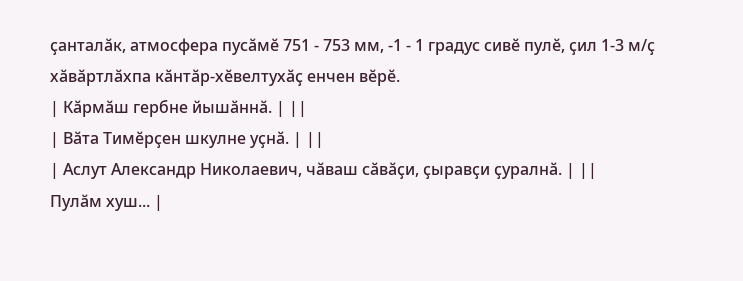ҫанталӑк, атмосфера пусӑмӗ 751 - 753 мм, -1 - 1 градус сивӗ пулӗ, ҫил 1-3 м/ҫ хӑвӑртлӑхпа кӑнтӑр-хӗвелтухӑҫ енчен вӗрӗ.
| Кӑрмӑш гербне йышӑннӑ. | ||
| Вӑта Тимӗрҫен шкулне уҫнӑ. | ||
| Аслут Александр Николаевич, чӑваш сӑвӑҫи, ҫыравҫи ҫуралнӑ. | ||
Пулӑм хуш... |